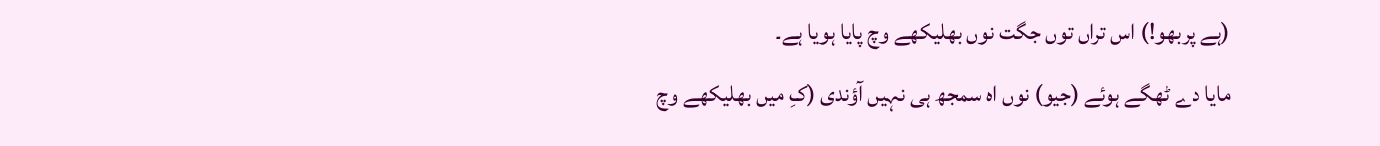(ہے پربھو!) اس تراں توں جگت نوں بھلیکھے وچ پایا ہویا ہے۔
مایا دے ٹھگے ہوئے (جیو) نوں اہ سمجھ ہی نہیں آؤندی (کِ میں بھلیکھے وچ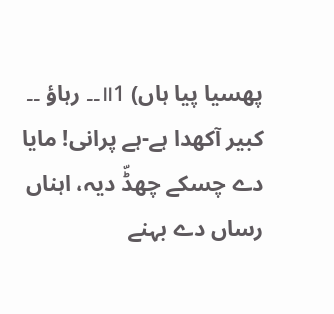پھسیا پیا ہاں) ॥1۔۔ رہاؤ ۔۔
کبیر آکھدا ہے-ہے پرانی! مایا دے چسکے چھڈّ دیہ، اہناں رساں دے بہنے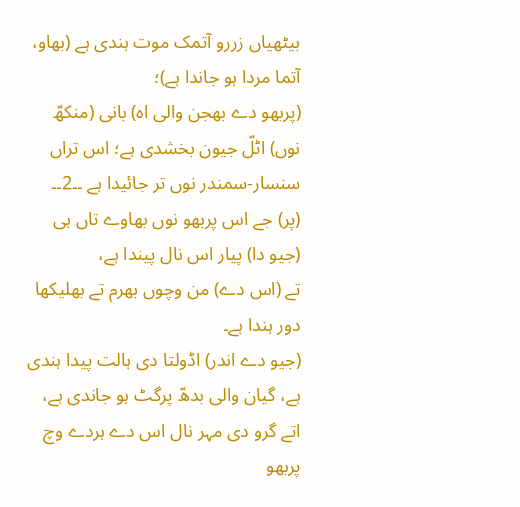بیٹھیاں زررو آتمک موت ہندی ہے (بھاو، آتما مردا ہو جاندا ہے)؛
(پربھو دے بھجن والی اہ) بانی (منکھّ نوں) اٹلّ جیون بخشدی ہے؛ اس تراں سنسار-سمندر نوں تر جائیدا ہے ۔۔2۔۔
(پر) جے اس پربھو نوں بھاوے تاں ہی (جیو دا) پیار اس نال پیندا ہے،
تے (اس دے) من وچوں بھرم تے بھلیکھا دور ہندا ہے۔
(جیو دے اندر) اڈولتا دی ہالت پیدا ہندی ہے، گیان والی بدھّ پرگٹ ہو جاندی ہے،
اتے گرو دی مہر نال اس دے ہردے وچ پربھو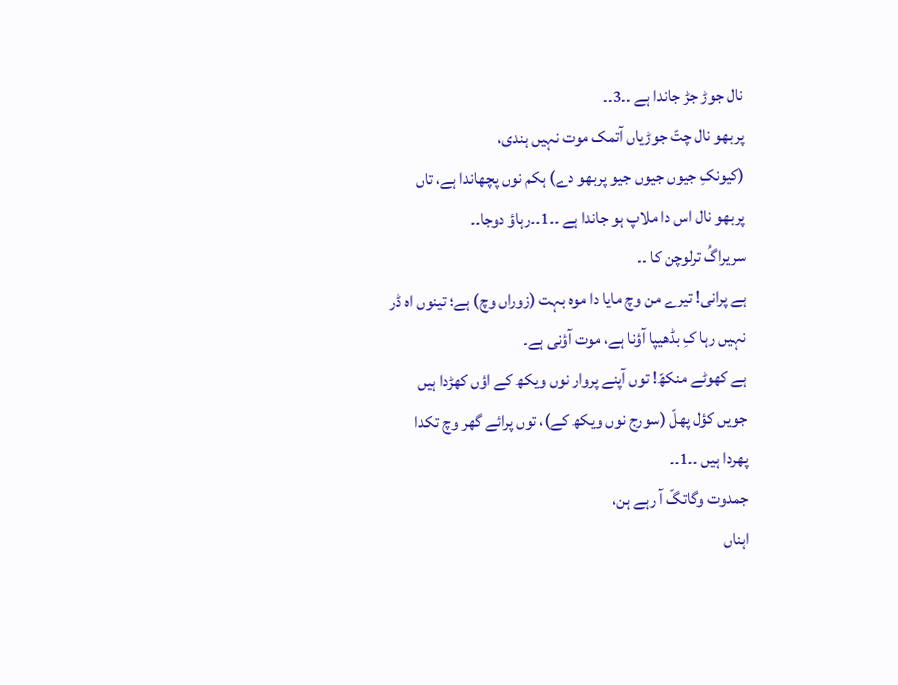نال جوڑ جڑ جاندا ہے ۔۔3۔۔
پربھو نال چتّ جوڑیاں آتمک موت نہیں ہندی،
(کیونکِ جیوں جیوں جیو پربھو دے) ہکم نوں پچھاندا ہے، تاں پربھو نال اس دا ملاپ ہو جاندا ہے ۔۔1۔۔رہاؤ دوجا۔۔
سریراگُ ترلوچن کا ۔۔
ہے پرانی! تیرے من وچ مایا دا موہ بہت (زوراں وچ) ہے؛ تینوں اہ ڈر نہیں رہا کِ بڈھیپا آؤنا ہے، موت آؤنی ہے۔
ہے کھوٹے منکھّ! توں آپنے پروار نوں ویکھ کے اؤں کھڑدا ہیں جویں کؤل پھلّ (سورج نوں ویکھ کے)، توں پرائے گھر وچ تکدا پھردا ہیں ۔۔1۔۔
جمدوت وگاتگّ آ رہے ہن،
اہناں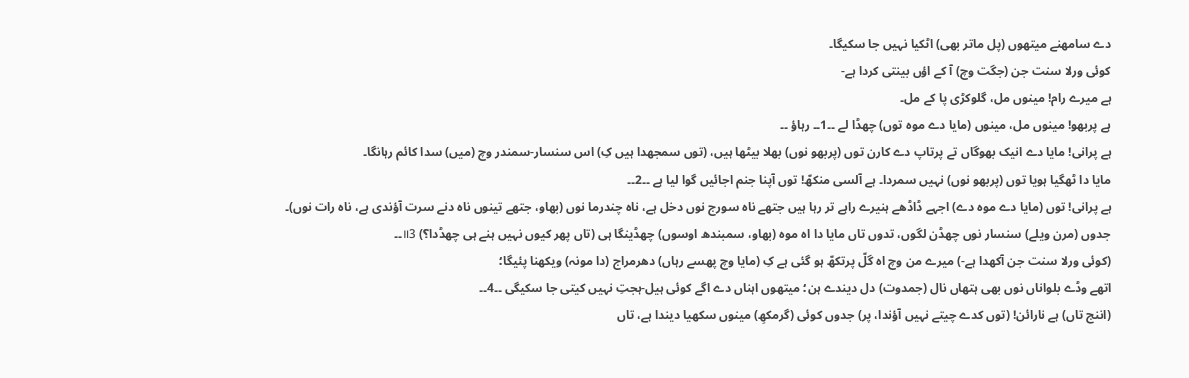دے سامھنے میتھوں (پل ماتر بھی) اٹکیا نہیں جا سکیگا۔
کوئی ورلا سنت جن (جگت وچ) آ کے اؤں بینتی کردا ہے-
ہے میرے رام! مینوں مل، گلوکڑی پا کے مل۔
ہے پربھو! مینوں مل، مینوں (مایا دے موہ توں) چھڈا لے ۔۔1۔۔ رہاؤ ۔۔
ہے پرانی! مایا دے انیک بھوگاں تے پرتاپ دے کارن توں (پربھو نوں) بھلا بیٹھا ہیں، (توں سمجھدا ہیں کِ) اس سنسار-سمندر وچ (میں) سدا کائم رہانگا۔
مایا دا ٹھگیا ہویا توں (پربھو نوں) نہیں سمردا۔ ہے آلسی منکھّ! توں آپنا جنم اجائیں گوا لیا ہے ۔۔2۔۔
ہے پرانی! توں (مایا دے موہ دے) اجہے ڈاڈھے ہنیرے راہے تر رہا ہیں جتھے ناہ سورج نوں دخل ہے، ناہ چندرما نوں (بھاو، جتھے تینوں ناہ دنے سرت آؤندی ہے، ناہ رات نوں)۔
جدوں (مرن ویلے) سنسار نوں چھڈن لگوں، تدوں تاں مایا دا اہ موہ (بھاو، سمبندھ اوسوں) چھڈینگا ہی (تاں پھر کیوں نہیں ہنے ہی چھڈدا؟) ॥3۔۔
(کوئی ورلا سنت جن آکھدا ہے-) میرے من وچ اہ گلّ پرتکھّ ہو گئی ہے کِ (مایا وچ پھسے رہاں) دھرمراج (دا مونہ) ویکھنا پئیگا؛
اتھے وڈے بلواناں نوں بھی ہتھاں نال (جمدوت) دل دیندے ہن؛ میتھوں اہناں دے اگے کوئی ہیل-ہجتِ نہیں کیتی جا سکیگی ۔۔4۔۔
(اننج تاں) ہے نارائن! (توں کدے چیتے نہیں آؤندا، پر) جدوں کوئی (گرمکھِ) مینوں سکھیا دیندا ہے، تاں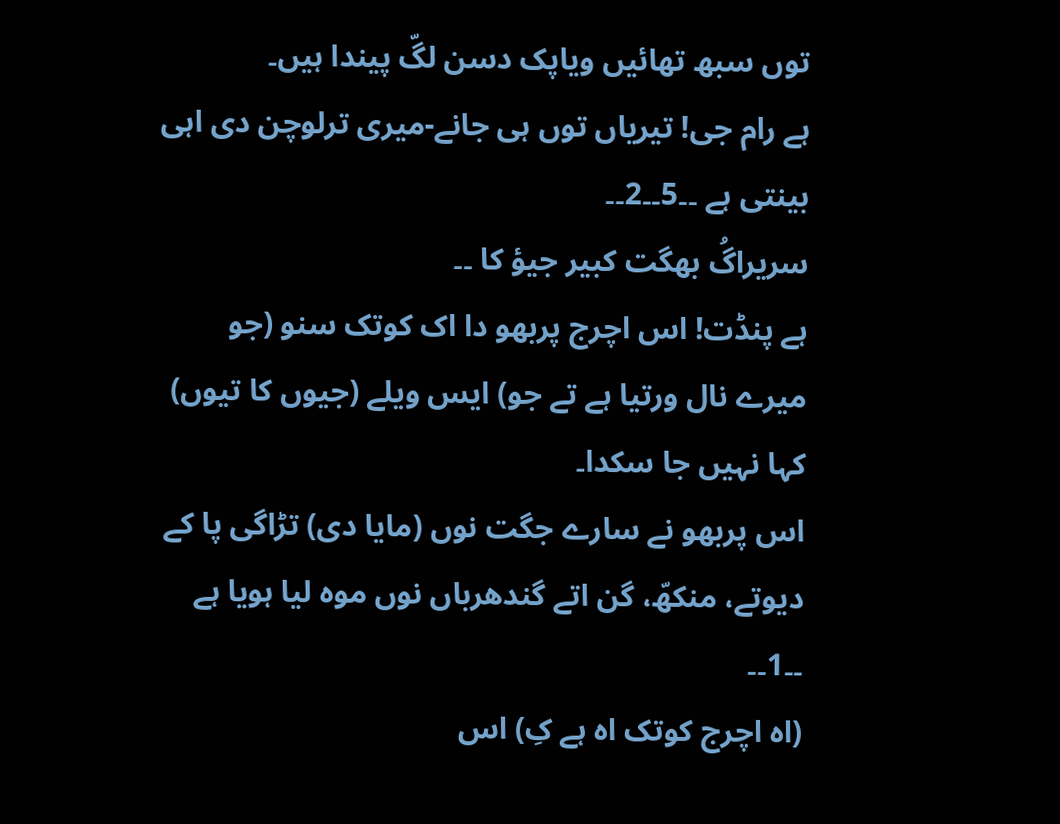توں سبھ تھائیں ویاپک دسن لگّ پیندا ہیں۔
ہے رام جی! تیریاں توں ہی جانے-میری ترلوچن دی اہی بینتی ہے ۔۔5۔۔2۔۔
سریراگُ بھگت کبیر جیؤ کا ۔۔
ہے پنڈت! اس اچرج پربھو دا اک کوتک سنو (جو میرے نال ورتیا ہے تے جو) ایس ویلے (جیوں کا تیوں) کہا نہیں جا سکدا۔
اس پربھو نے سارے جگت نوں (مایا دی) تڑاگی پا کے دیوتے، منکھّ، گن اتے گندھرباں نوں موہ لیا ہویا ہے ۔۔1۔۔
(اہ اچرج کوتک اہ ہے کِ) اس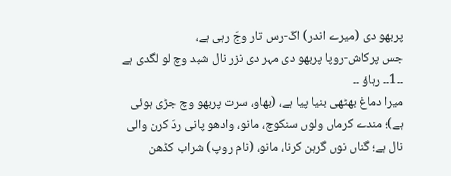پربھو دی (میرے اندر) اکّ-رس تار وجّ رہی ہے،
جس پرکاش-روپا پربھو دی مہر دی نزر نال شبد وچ لو لگدی ہے ۔۔1۔۔ رہاؤ ۔۔
میرا دماغ بھٹھی بنیا پیا ہے، (بھاو، سرت پربھو وچ جڑی ہوئی ہے)؛ مندے کرماں ولوں سنکوچ، مانو، وادھو پانی ردّ کرن والی نال ہے؛ گناں نوں گرہن کرنا، مانو، (نام روپ) شراب کڈھن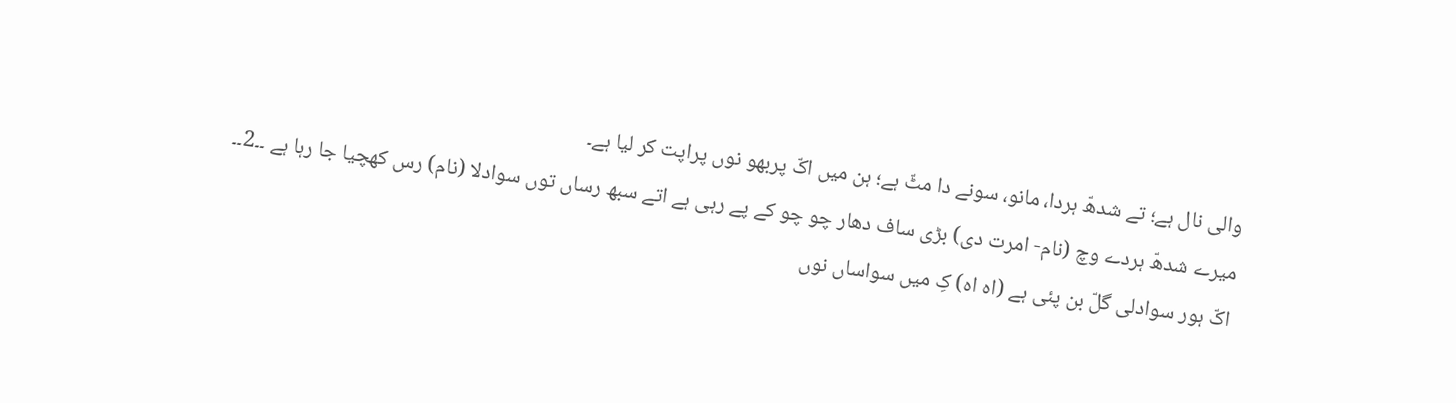والی نال ہے؛ تے شدھّ ہردا، مانو، سونے دا مٹّ ہے؛ ہن میں اکّ پربھو نوں پراپت کر لیا ہے۔
میرے شدھّ ہردے وچ (نام- امرت دی) بڑی ساف دھار چو چو کے پے رہی ہے اتے سبھ رساں توں سوادلا (نام) رس کھچیا جا رہا ہے ۔۔2۔۔
اکّ ہور سوادلی گلّ بن پئی ہے (اہ اہ) کِ میں سواساں نوں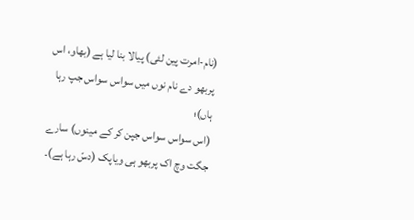(نام-امرت پین لئی) پیالا بنا لیا ہے (بھاو، اس پربھو دے نام نوں میں سواس سواس جپ رہا ہاں)؛
(اس سواس سواس جپن کر کے مینوں) سارے جگت وچ اک پربھو ہی ویاپک (دسّ رہا ہے)۔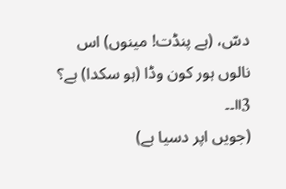دسّ، (ہے پنڈت! مینوں) اس نالوں ہور کون وڈا (ہو سکدا) ہے؟ ॥3۔۔
(جویں اپر دسیا ہے)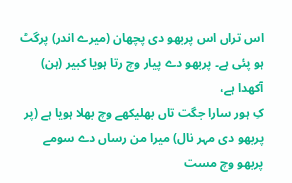اس تراں اس پربھو دی پچھان (میرے اندر) پرگٹ ہو پئی ہے۔ پربھو دے پیار وچ رتا ہویا کبیر (ہن) آکھدا ہے،
کِ ہور سارا جگت تاں بھلیکھے وچ بھلا ہویا ہے (پر پربھو دی مہر نال) میرا من رساں دے سومے پربھو وچ مست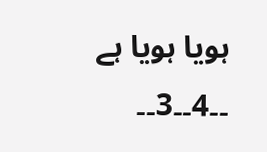ہویا ہویا ہے ۔۔4۔۔3۔۔